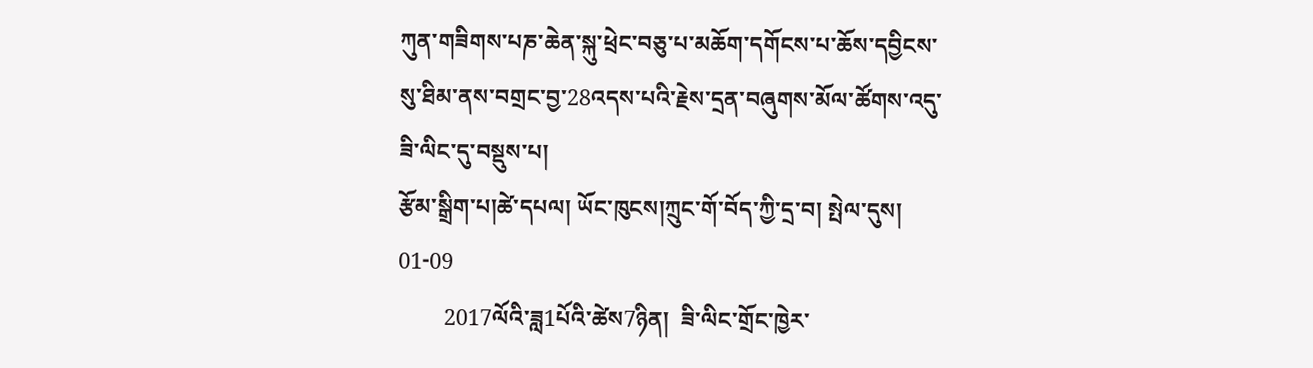ཀུན་གཟིགས་པཎ་ཆེན་སྐུ་ཕྲེང་བཅུ་པ་མཆོག་དགོངས་པ་ཆོས་དབྱིངས་སུ་ཐིམ་ནས་བགྲང་བྱ་28འདས་པའི་རྗེས་དྲན་བཞུགས་མོལ་ཚོགས་འདུ་ཟི་ལིང་དུ་བསྡུས་པ།
རྩོམ་སྒྲིག་པ།ཚེ་དཔལ། ཡོང་ཁུངས།ཀྲུང་གོ་བོད་ཀྱི་དྲ་བ། སྤེལ་དུས། 01-09
        2017ལོའི་ཟླ1པོའི་ཚེས7ཉིན།  ཟི་ལིང་གྲོང་ཁྱེར་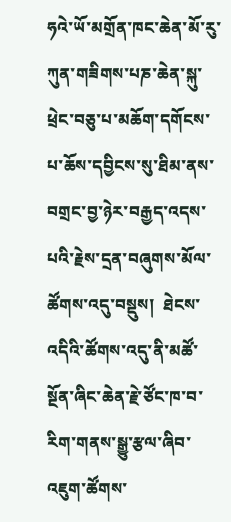ཧའེ་ཡོ་མགྲོན་ཁང་ཆེན་མོ་རུ་ཀུན་གཟིགས་པཎ་ཆེན་སྐུ་ཕྲེང་བཅུ་པ་མཆོག་དགོངས་པ་ཆོས་དབྱིངས་སུ་ཐིམ་ནས་བགྲང་བྱ་ཉེར་བརྒྱད་འདས་པའི་རྗེས་དྲན་བཞུགས་མོལ་ཚོགས་འདུ་བསྡུས།  ཐེངས་འདིའི་ཚོགས་འདུ་ནི་མཚོ་སྔོན་ཞིང་ཆེན་རྗེ་ཙོང་ཁ་བ་རིག་གནས་སྒྱུ་རྩལ་ཞིབ་འཇུག་ཚོགས་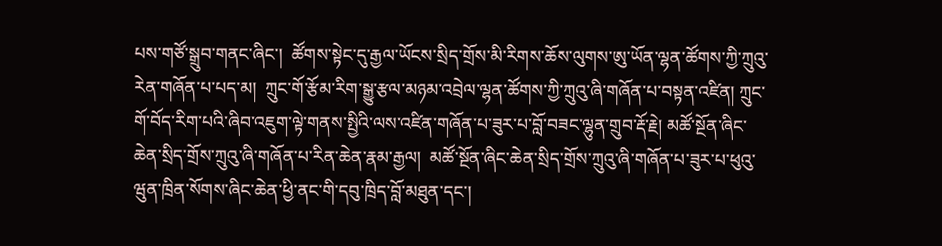པས་གཙོ་སྒྲུབ་གནང་ཞིང་།  ཚོགས་སྟེང་དུ་རྒྱལ་ཡོངས་སྲིད་གྲོས་མི་རིགས་ཆོས་ལུགས་ཨུ་ཡོན་ལྷན་ཚོགས་ཀྱི་ཀྲུའུ་རེན་གཞོན་པ་པད་མ།  ཀྲུང་གོ་རྩོམ་རིག་སྒྱུ་རྩལ་མཉམ་འབྲེལ་ལྷན་ཚོགས་ཀྱི་ཀྲུའུ་ཞི་གཞོན་པ་བསྟན་འཛིན། ཀྲུང་གོ་བོད་རིག་པའི་ཞིབ་འཇུག་ལྟེ་གནས་སྤྱིའི་ལས་འཛིན་གཞོན་པ་ཟུར་པ་བློ་བཟང་ལྷུན་གྲུབ་རྡོ་རྗེ། མཚོ་སྔོན་ཞིང་ཆེན་སྲིད་གྲོས་ཀྲུའུ་ཞི་གཞོན་པ་རིན་ཆེན་རྣམ་རྒྱལ།  མཚོ་སྔོན་ཞིང་ཆེན་སྲིད་གྲོས་ཀྲུའུ་ཞི་གཞོན་པ་ཟུར་པ་ཕུའུ་ཝུན་ཁྲིན་སོགས་ཞིང་ཆེན་ཕྱི་ནང་གི་དབུ་ཁྲིད་བློ་མཐུན་དང་།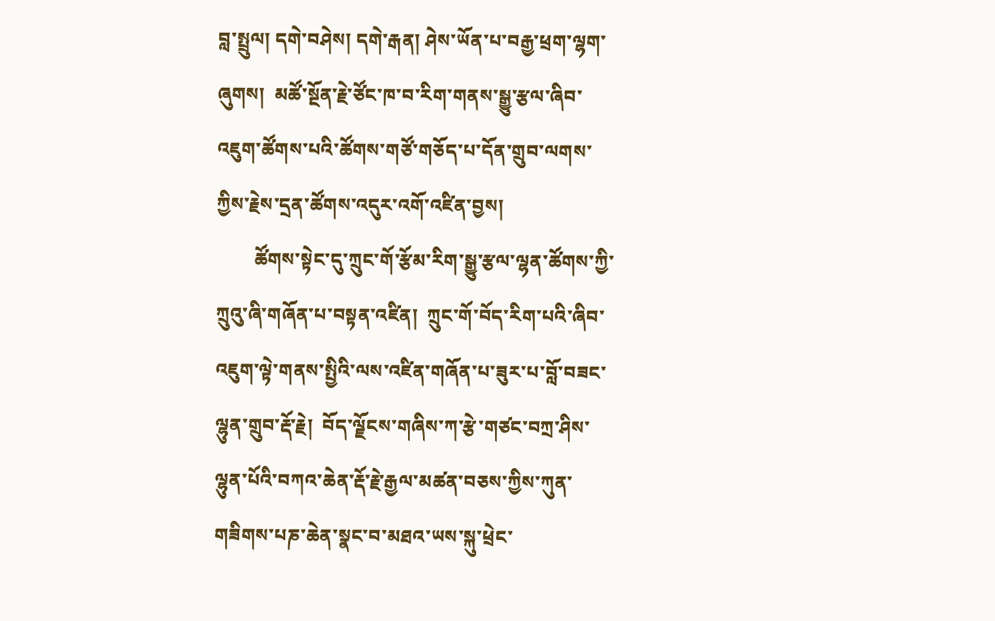བླ་སྤྲུལ། དགེ་བཤེས། དགེ་རྒན། ཤེས་ཡོན་པ་བརྒྱ་ཕྲག་ལྷག་ཞུགས།  མཚོ་སྔོན་རྗེ་ཙོང་ཁ་བ་རིག་གནས་སྒྱུ་རྩལ་ཞིབ་འཇུག་ཚོགས་པའི་ཚོགས་གཙོ་གཅོད་པ་དོན་གྲུབ་ལགས་ཀྱིས་རྗེས་དྲན་ཚོགས་འདུར་འགོ་འཛིན་བྱས།
        ཚོགས་སྟེང་དུ་ཀྲུང་གོ་རྩོམ་རིག་སྒྱུ་རྩལ་ལྷན་ཚོགས་ཀྱི་ཀྲུའུ་ཞི་གཞོན་པ་བསྟན་འཛིན།  ཀྲུང་གོ་བོད་རིག་པའི་ཞིབ་འཇུག་ལྟེ་གནས་སྤྱིའི་ལས་འཛིན་གཞོན་པ་ཟུར་པ་བློ་བཟང་ལྷུན་གྲུབ་རྡོ་རྗེ།  བོད་ལྗོངས་གཞིས་ཀ་རྩེ་གཙང་བཀྲ་ཤིས་ལྷུན་པོའི་བཀའ་ཆེན་རྡོ་རྗེ་རྒྱལ་མཚན་བཅས་ཀྱིས་ཀུན་གཟིགས་པཎ་ཆེན་སྣང་བ་མཐའ་ཡས་སྐུ་ཕྲེང་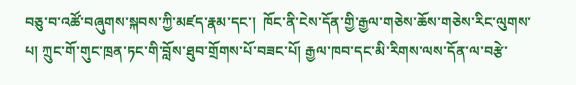བཅུ་བ་འཚོ་བཞུགས་སྐབས་ཀྱི་མཛད་རྣམ་དང་།  ཁོང་ནི་ངེས་དོན་གྱི་རྒྱལ་གཅེས་ཆོས་གཅེས་རིང་ལུགས་པ། ཀྲུང་གོ་གུང་ཁྲན་ཏང་གི་བློས་ཐུབ་གྲོགས་པོ་བཟང་པོ། རྒྱལ་ཁབ་དང་མི་རིགས་ལས་དོན་ལ་བརྩེ་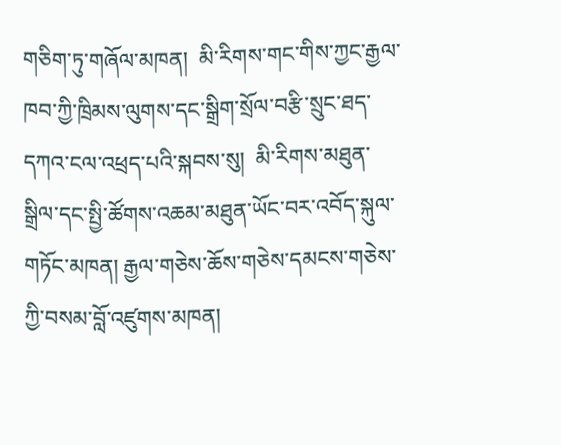གཅིག་ཏུ་གཞོལ་མཁན།  མི་རིགས་གང་གིས་ཀྱང་རྒྱལ་ཁབ་ཀྱི་ཁྲིམས་ལུགས་དང་སྒྲིག་སྲོལ་བརྩི་སྲུང་ཐད་དཀའ་ངལ་འཕྲད་པའི་སྐབས་སུ།  མི་རིགས་མཐུན་སྒྲིལ་དང་སྤྱི་ཚོགས་འཆམ་མཐུན་ཡོང་བར་འབོད་སྐུལ་གཏོང་མཁན། རྒྱལ་གཅེས་ཆོས་གཅེས་དམངས་གཅེས་ཀྱི་བསམ་བློ་འཛུགས་མཁན།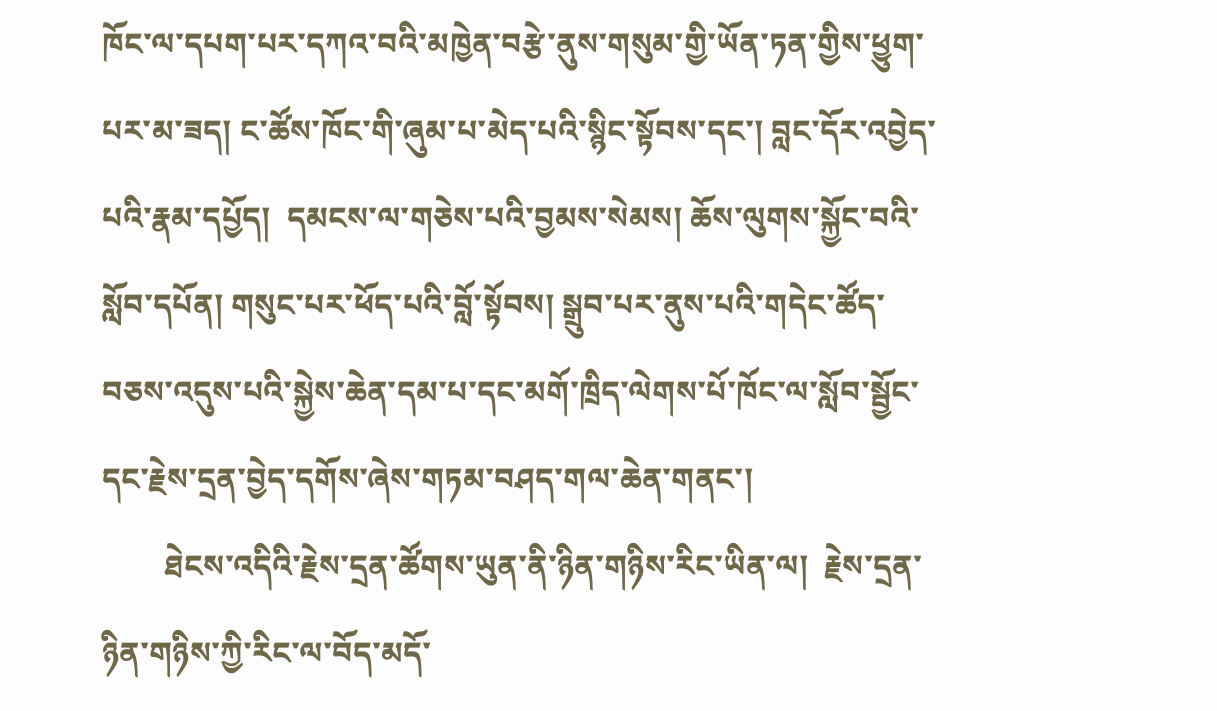ཁོང་ལ་དཔག་པར་དཀའ་བའི་མཁྱེན་བརྩེ་ནུས་གསུམ་གྱི་ཡོན་ཏན་གྱིས་ཕྱུག་པར་མ་ཟད། ང་ཚོས་ཁོང་གི་ཞུམ་པ་མེད་པའི་སྙིང་སྟོབས་དང་། བླང་དོར་འབྱེད་པའི་རྣམ་དཔྱོད།  དམངས་ལ་གཅེས་པའི་བྱམས་སེམས། ཆོས་ལུགས་སྐྱོང་བའི་སློབ་དཔོན། གསུང་པར་ཕོད་པའི་བློ་སྟོབས། སྒྲུབ་པར་ནུས་པའི་གདེང་ཚོད་བཅས་འདུས་པའི་སྐྱེས་ཆེན་དམ་པ་དང་མགོ་ཁྲིད་ལེགས་པོ་ཁོང་ལ་སློབ་སྦྱོང་དང་རྗེས་དྲན་བྱེད་དགོས་ཞེས་གཏམ་བཤད་གལ་ཆེན་གནང་།
        ཐེངས་འདིའི་རྗེས་དྲན་ཚོགས་ཡུན་ནི་ཉིན་གཉིས་རིང་ཡིན་ལ།  རྗེས་དྲན་ཉིན་གཉིས་ཀྱི་རིང་ལ་བོད་མདོ་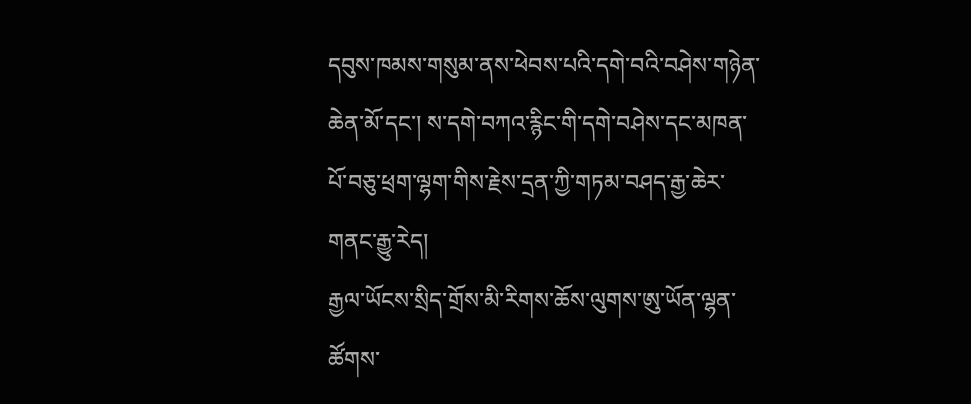དབུས་ཁམས་གསུམ་ནས་ཕེབས་པའི་དགེ་བའི་བཤེས་གཉེན་ཆེན་མོ་དང་། ས་དགེ་བཀའ་རྙིང་གི་དགེ་བཤེས་དང་མཁན་པོ་བཅུ་ཕྲག་ལྷག་གིས་རྗེས་དྲན་ཀྱི་གཏམ་བཤད་རྒྱ་ཆེར་གནང་རྒྱུ་རེད།
རྒྱལ་ཡོངས་སྲིད་གྲོས་མི་རིགས་ཆོས་ལུགས་ཨུ་ཡོན་ལྷན་ཚོགས་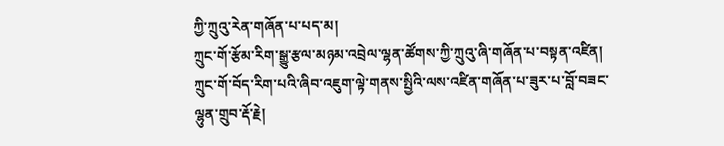ཀྱི་ཀྲུའུ་རེན་གཞོན་པ་པད་མ།
ཀྲུང་གོ་རྩོམ་རིག་སྒྱུ་རྩལ་མཉམ་འབྲེལ་ལྷན་ཚོགས་ཀྱི་ཀྲུའུ་ཞི་གཞོན་པ་བསྟན་འཛིན།
ཀྲུང་གོ་བོད་རིག་པའི་ཞིབ་འཇུག་ལྟེ་གནས་སྤྱིའི་ལས་འཛིན་གཞོན་པ་ཟུར་པ་བློ་བཟང་ལྷུན་གྲུབ་རྡོ་རྗེ།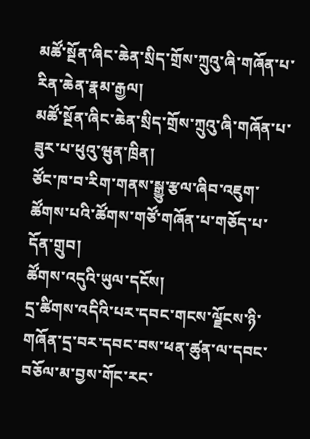མཚོ་སྔོན་ཞིང་ཆེན་སྲིད་གྲོས་ཀྲུའུ་ཞི་གཞོན་པ་རིན་ཆེན་རྣམ་རྒྱལ།
མཚོ་སྔོན་ཞིང་ཆེན་སྲིད་གྲོས་ཀྲུའུ་ཞི་གཞོན་པ་ཟུར་པ་ཕུའུ་ཝུན་ཁྲིན།
ཙོང་ཁ་བ་རིག་གནས་སྒྱུ་རྩལ་ཞིབ་འཇུག་ཚོགས་པའི་ཚོགས་གཙོ་གཞོན་པ་གཅོད་པ་དོན་གྲུབ།
ཚོགས་འདུའི་ཡུལ་དངོས།
དྲ་ཚིགས་འདིའི་པར་དབང་གངས་ལྗོངས་ཉི་གཞོན་དྲ་བར་དབང་བས་ཕན་ཚུན་ལ་དབང་བཅོལ་མ་བྱས་གོང་རང་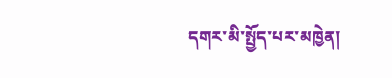དགར་མི་སྤྱོད་པར་མཁྱེན།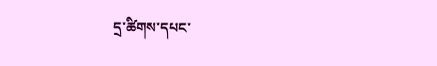དྲ་ཚིགས་དཔང་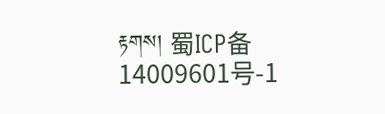རྟགས། 蜀ICP备14009601号-1